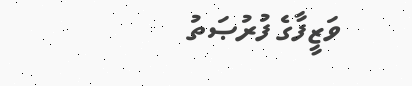ވަޒީފާގެ ފުރުޞަތު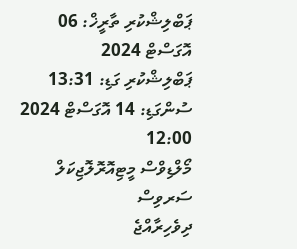ޕަބްލިޝްކުރި ތާރީޚް: 06 އޮގަސްޓް 2024
ޕަބްލިޝްކުރި ގަޑި: 13:31
ސުންގަޑި: 14 އޮގަސްޓް 2024 12:00
މޯލްޑިވްސް މީޓިއޮރޮލޮޖިކަލް ސަރވިސް
ދިވެހިރާއްޖެ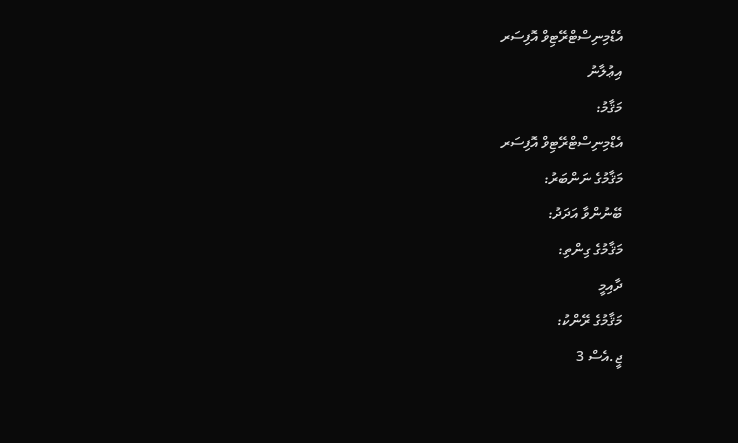އެޑްމިނިސްޓްރޭޓިވް އޮފިސަރ
އިޢުލާނު
މަޤާމު:
އެޑްމިނިސްޓްރޭޓިވް އޮފިސަރ
މަޤާމުގެ ނަންބަރު:
ބޭނުންވާ އަދަދު:
މަޤާމުގެ ގިންތި:
ދާއިމީ
މަޤާމުގެ ރޭންކު:
ޖީ.އެސް 3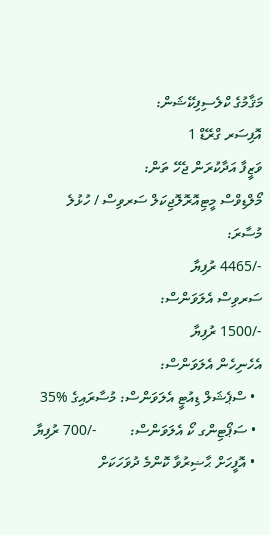މަޤާމުގެ ކްލެސިފިކޭޝަން:
އޮފިސަރ ގްރޭޑް 1
ވަޒީފާ އަދާކުރަން ޖެހޭ ތަން:
މޯލްޑިވްސް މީޓިއޮރޮލޮޖިކަލް ސަރވިސް / ހުޅުލެ
މުސާރަ:
-/4465 ރުފިޔާ
ސަރވިސް އެލަވަންސް:
-/1500 ރުފިޔާ
އެހެނިހެން އެލަވަންސް:
  • ސްޕެޝަލް ޑިއުޓީ އެލަވަންސް: މުސާރައިގެ %35
  • ސަޕޯޓިންގ ކޯ އެލަވަންސް:         -/700 ރުފިޔާ
  • އޮފީހަށް ޙާޟިރުވާ ކޮންމެ ދުވަހަކަށް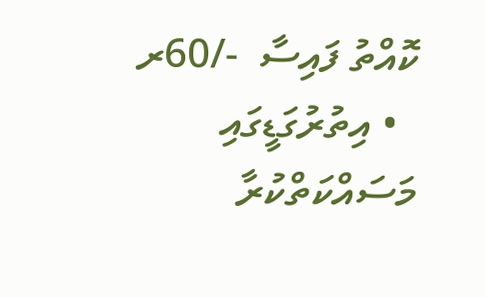ކޮއްތު ފައިސާ  -/60ރ
  • އިތުރުގަޑީގައި މަސައްކަތްކުރާ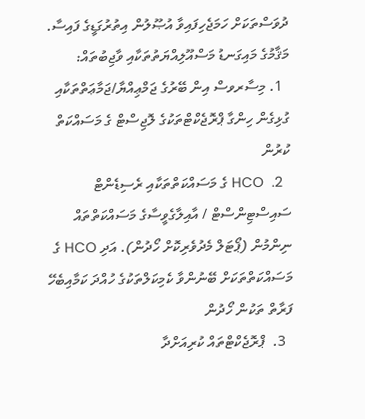ދުވަސްތަކަށް ހަމަޖެހިފައިވާ އުޞޫލުން އިތުރުގަޑީގެ ފައިސާ.
މަޤާމުގެ މައިގަނޑު މަސްއޫލިއްޔަތުތަކާއި ވާޖިބުތައް:
  1. މިސާރވސް އިން ބޭރުގެ ޖަމްޢިއްޔާ/ޖަމާޢަތްތަކާއި ގުޅިގެން ހިންގާ ޕްރޮޖެކްޓްތަކުގެ ލޮޖިސްޓް ގެ މަސައްކަތް  ކުރުން
  2.  HCO ގެ މަސައްކަތްތަކާއި ރެސިޑެންޓް ސައިސްޓިންސްޓް / އާއިލާގެވީސާގެ މަސައްކަތްތައް ނިންމުން (ޕޯޓަލް މެދުވެރިކޮށް ހޯދުން). އަދި HCO ގެ މަސައްކަތްތަކަށް ބޭނުންވާ ކެމިކަލްތަކުގެ ހުއްދަ ކަމާއިބެހޭ ފަރާތް ތަކުން ހޯދުން
  3.  ޕްރޮޖެކްޓްތައް ކުރިއަށްދާ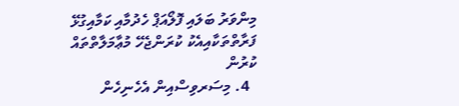މިންވަރު ބަލައި ފޮލޯއަޕް ހެދުމާއި ކަމާއިގުޅޭ ފަރާތްތަކާއިއެކު ކުރަންޖެހޭ މުޢާމަލާތްތައް ކުރުން
  4. މިސަރވިސްއިން އެހެނިހެން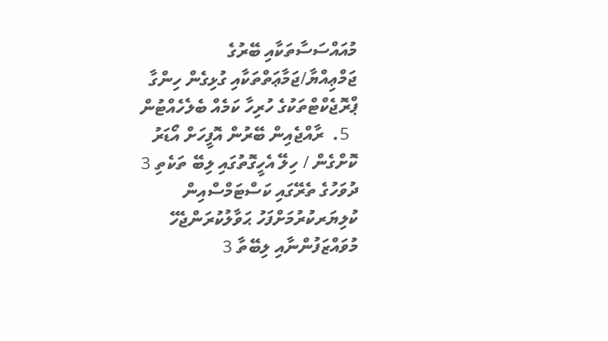މުއައްސަސާތަކާއި ބޭރުގެ ޖަމްޢިއްޔާ/ޖަމާޢަތްތަކާއި ގުޅިގެން ހިންގާ ޕްރޮޖެކްޓްތަކުގެ ހުރިހާ ކަމެއް ބެލެހެއްޓުން
  5.  ރާއްޖެއިން ބޭރުން އޮފީހަށް އޯޑަރު ކޮށްގެން / ހިލޭ އެހީގޮތުގައި ލިބޭ ތަކެތި 3 ދުވަހުގެ ތެރޭގައި ކަސްޓަމްސްއިން ކުލިޔަރކުރުމަށްފަހު ޙަވާލުކުރަންޖެހޭ މުވައްޒަފުންނާއި ލިބޭތާ 3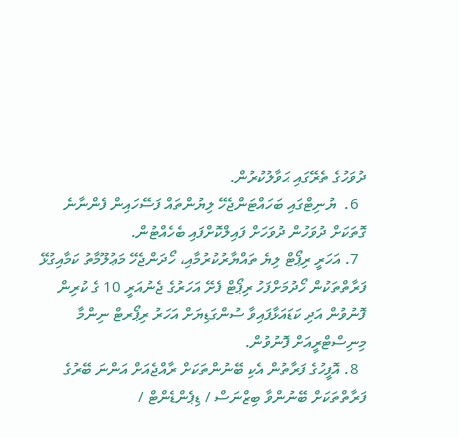ދުވަހުގެ ތެރޭގައި ޙަވާލުކުރުން.
  6.  ޔުނިޓްގައި ބަހައްޓަންޖެހޭ ލިޔުންތައް ފަސޭހައިން ފެންނާނެ ގޮތަކަށް ދުވަހުން ދުވަހަށް ފައިލްކޮށްފައި ބެހެއްޓުން.
  7. އަހަރީ ރިޕޯޓް ލިޔެ ތައްޔާރުކުރުމާއި، ހޯދަންޖެހޭ މަޢުލޫމާތު ކަމާއިގުޅޭ ފަރާތްތަކުން ހޯދުމަށްފަހު ރިޕޯޓް ފެށޭ އަހަރުގެ ޖެނުއަރީ 10 ގެ ކުރިން ފޮނުވުން އަދި ކަޑައަޅާފައިވާ ސުންގަޑިޔަށް އަހަރު ރިޕޯރޓް ނިންމާ މިނިސްޓްރީއަށް ފޮނުވުން.
  8. އޮފީހުގެ ފަރާތުން އެކި ބޭނުންތަކަށް ރާއްޖެއަށް އަންނަ ބޭރުގެ ފަރާތްތަކަށް ބޭނުންވާ ބިޒްނަސް / ޑިޕެންޑެންޓް /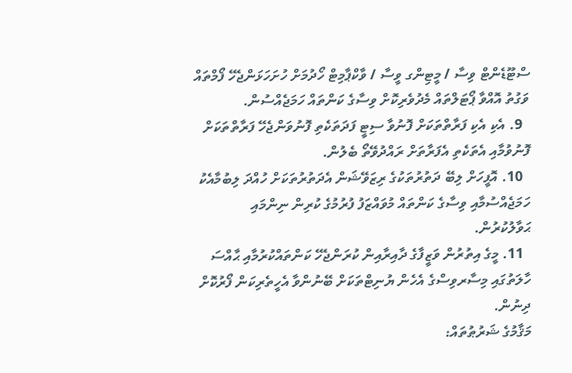ސްޓޫޑެންޓް ވިސާ / މީޓިންގ ވީސާ / ވާކްޕާމިޓް ހޯދުމަށް ހުށަހަޅަންޖެހޭ ފޯމްތައް ވަގުތު އޮއްވާ ޕޯޓަލްތައް މެދުވެރިކޮށް ވިސާގެ ކަންތައް ހަމަޖެއްސުން.
  9. އެކި އެކި ފަރާތްތަކަށް ފޮނުވާ ސިޓީ ފަދަތަކެތި ފޮނުވަންޖެހޭ ފަރާތްތަކަށް ފޮނުވުމާއި އެތަކެތި އެފަރާތަށް ރައްދުވޭތޯ ބެލުން.
  10. އޮފީހަށް ލިބޭ ދަތުރުތަކުގެ ރިޒަވޭޝަން އެދަތުރުތަކަށް ހުއްދަ ލިބުމާއެކު ހަމަޖެއްސުމާއި ވިސާގެ ކަންތައް މުވައްޒަފު ފުރުމުގެ ކުރިން ނިންމައި ޙަވާލުކުރުން.
  11. މީގެ އިތުރުން ވަޒީފާގެ ދާއިރާއިން ކުރަންޖެހޭ ކަންތައްކުރުމާއި ޙާއްސަ ހާލަތުގައި މިސާރވިސްގެ އެހެން ޔުނިޓްތަކަށް ބޭނުންވާ އެހީތެރިކަން ފޯރުކޮށް ދިނުން.
މަޤާމުގެ ޝަރުޠުތައް: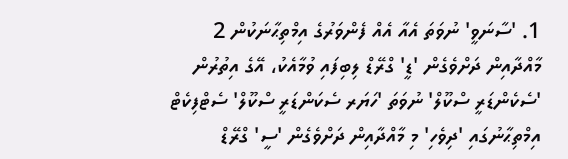1. 'ސާނަވީ' ނުވަތަ އެއާ އެއް ފެންވަރުގެ އިމްތިޙާނަކުން 2 މާއްދާއިން ދަށްވެގެން 'ޑީ' ގްރޭޑް ލިބިފައި ވުމާއެކު، އޭގެ އިތުރުން 'ސެކެންޑަރީ ސްކޫލް' ނުވަތަ 'ހަޔަރ ސެކަންޑަރީ ސްކޫލް' ސެޓްފިކެޓް އިމްތިޙާނުގައި 'ދިވެހި' މި މާއްދާއިން ދަށްވެގެން 'ސީ' ގްރޭޑް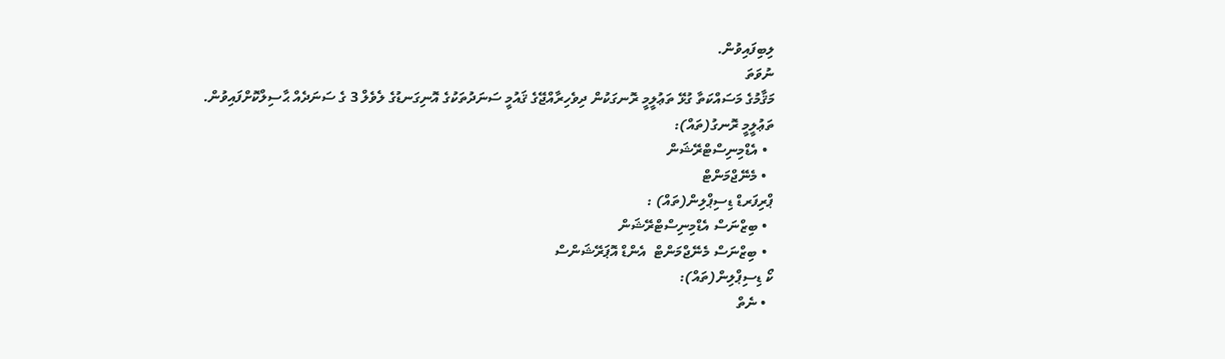ލިބިފައިވުން.
ނުވަތަ
މަޤާމުގެ މަސައްކަތާ ގުޅޭ ތަޢުލީމީ ރޮނގަކުން ދިވެހިރާއްޖޭގެ ޤައުމީ ސަނަދުތަކުގެ އޮނިގަނޑުގެ ލެވެލް 3 ގެ ސަނަދެއް ޙާސިލްކޮށްފައިވުން.
ތަޢުލީމީ ރޮނގު(ތައް):
  • އެޑްމިނިސްޓްރޭޝަން
  • މެނޭޖްމަންޓް
ޕްރިފަރޑް ޑިސިޕްލިން(ތައް) :
  • ބިޒްނަސް އެޑްމިނިސްޓްރޭޝަން
  • ބިޒްނަސް މެނޭޖްމަންޓް  އެންޑް އޮޕަރޭޝަންސް
ކޯ ޑިސިޕްލިން(ތައް):
  • ނެތް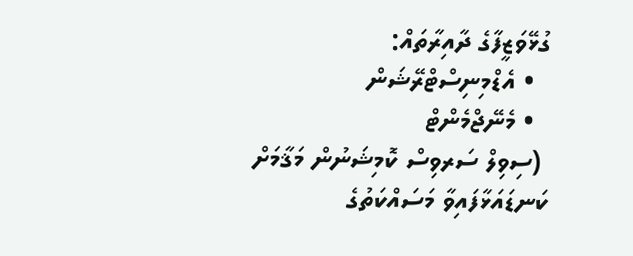ގުޅޭވަޒީފާގެ ދާއިރާތައް:
  • އެޑްމިނިސްޓްރޭޝަން
  • މެނޭޖްމެންޓް
 (ސިވިލް ސަރވިސް ކޮމިޝަނުން މަޤާމަށް ކަނޑައަޅާފައިވާ މަސައްކަތުގެ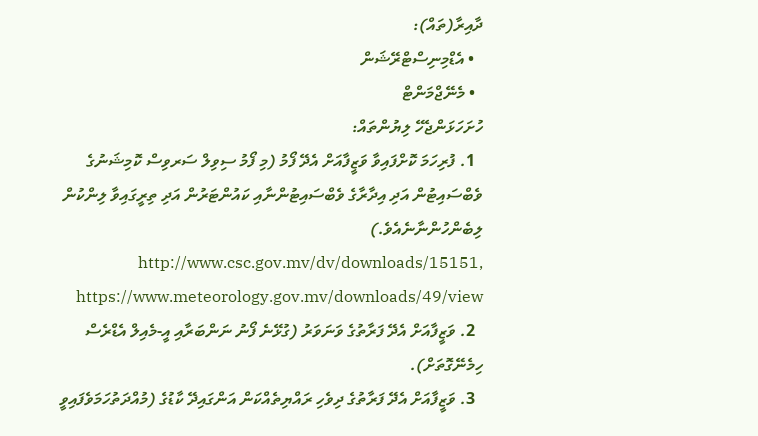ދާއިރާ(ތައް):
  • އެޑްމިނިސްޓްރޭޝަން
  • މެނޭޖްމަންޓް
ހުށަހަޅަންޖެހޭ ލިޔުންތައް:
  1. ފުރިހަމަ ކޮށްފައިވާ ވަޒީފާއަށް އެދޭ ފޯމު (މި ފޯމު ސިވިލް ސަރވިސް ކޮމިޝަނުގެ ވެބްސައިޓުން އަދި އިދާރާގެ ވެބްސައިޓުންނާއި ކައުންޓަރުން އަދި ތިރީގައިވާ ލިންކުން ލިބެންހުންނާނެއެވެ.) http://www.csc.gov.mv/dv/downloads/15151, https://www.meteorology.gov.mv/downloads/49/view
  2. ވަޒީފާއަށް އެދޭ ފަރާތުގެ ވަނަވަރު (ގުޅޭނެ ފޯނު ނަންބަރާއި އީ-މެއިލް އެޑްރެސް ހިމެނޭގޮތަށް).
  3. ވަޒީފާއަށް އެދޭ ފަރާތުގެ ދިވެހި ރައްޔިތެއްކަން އަންގައިދޭ ކާޑުގެ (މުއްދަތުހަމަވެފައިވީ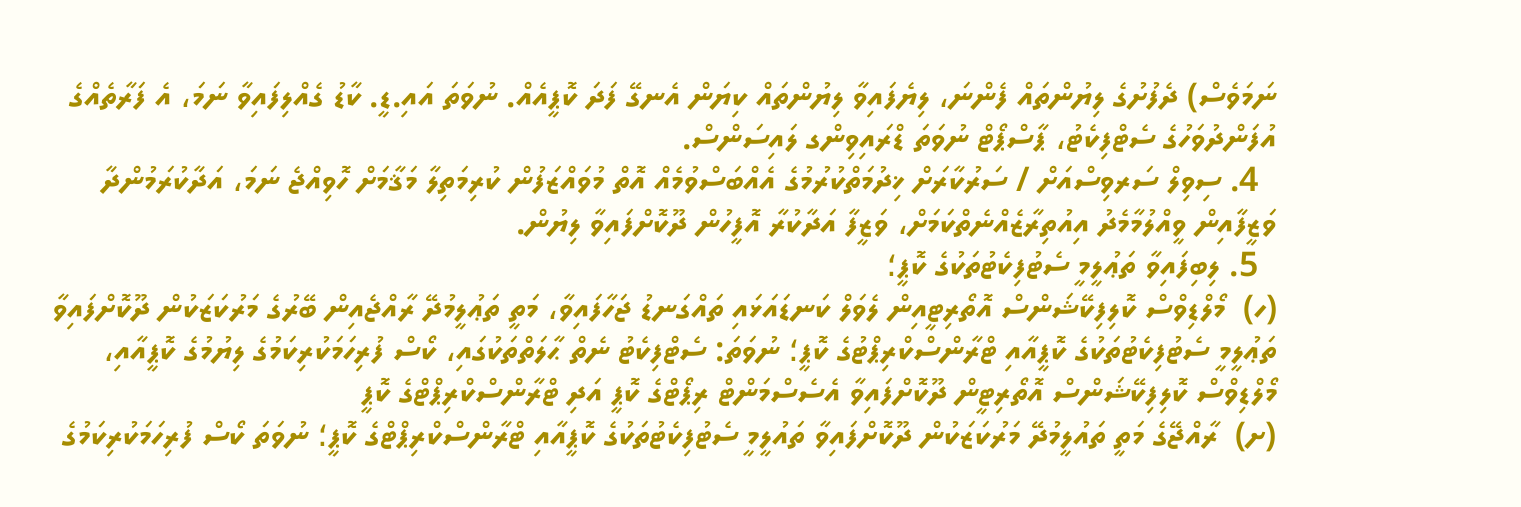ނަމަވެސް) ދެފުށުގެ ލިޔުންތައް ފެންނަ، ލިޔެފައިވާ ލިޔުންތައް ކިޔަން އެނގޭ ފަދަ ކޮޕީއެއް. ނުވަތަ އައި.ޑީ. ކާޑު ގެއްލިފައިވާ ނަމަ، އެ ފަރާތެއްގެ އުފަންދުވަހުގެ ސެޓްފިކެޓު، ޕާސްޕޯޓް ނުވަތަ ޑްރައިވިންގ ލައިސަންސް.
  4. ސިވިލް ސަރވިސްއަށް / ސަރުކާރަށް ޚިދުމަތްކުރުމުގެ އެއްބަސްވުމެއް އޮތް މުވައްޒަފުން ކުރިމަތިލާ މަޤާމަށް ހޮވިއްޖެ ނަމަ، އަދާކުރަމުންދާ ވަޒީފާއިން ވީއްލުމާމެދު އިއުތިރާޒެއްނެތްކަމަށް، ވަޒީފާ އަދާކުރާ އޮފީހުން ދޫކޮށްފައިވާ ލިޔުން.
  5. ލިބިފައިވާ ތަޢުލީމީ ސެޓުފިކެޓުތަކުގެ ކޮޕީ؛
(ހ)  މޯލްޑިވްސް ކޮލިފިކޭޝަންސް އޮތޯރިޓީއިން ލެވަލް ކަނޑައަޅައި ތައްގަނޑު ޖަހާފައިވާ، މަތީ ތަޢުލީމުދޭ ރާއްޖެއިން ބޭރުގެ މަރުކަޒަކުން ދޫކޮށްފައިވާ ތަޢުލީމީ ސެޓުފިކެޓުތަކުގެ ކޮޕީއާއި ޓްރާންސްކްރިޕްޓުގެ ކޮޕީ؛ ނުވަތަ: ސެޓްފިކެޓު ނެތް ޙާލަތްތަކުގައި، ކޯސް ފުރިހަމަކުރިކަމުގެ ލިޔުމުގެ ކޮޕީއާއި، މޯލްޑިވްސް ކޮލިފިކޭޝަންސް އޮތޯރިޓީން ދޫކޮށްފައިވާ އެސެސްމަންޓް ރިޕޯޓްގެ ކޮޕީ އަދި ޓްރާންސްކްރިޕްޓްގެ ކޮޕީ
(ށ)  ރާއްޖޭގެ މަތީ ތައުލީމުދޭ މަރުކަޒަކުން ދޫކޮށްފައިވާ ތައުލީމީ ސެޓުފިކެޓުތަކުގެ ކޮޕީއާއި ޓްރާންސްކްރިޕްޓްގެ ކޮޕީ؛ ނުވަތަ ކޯސް ފުރިހަމަކުރިކަމުގެ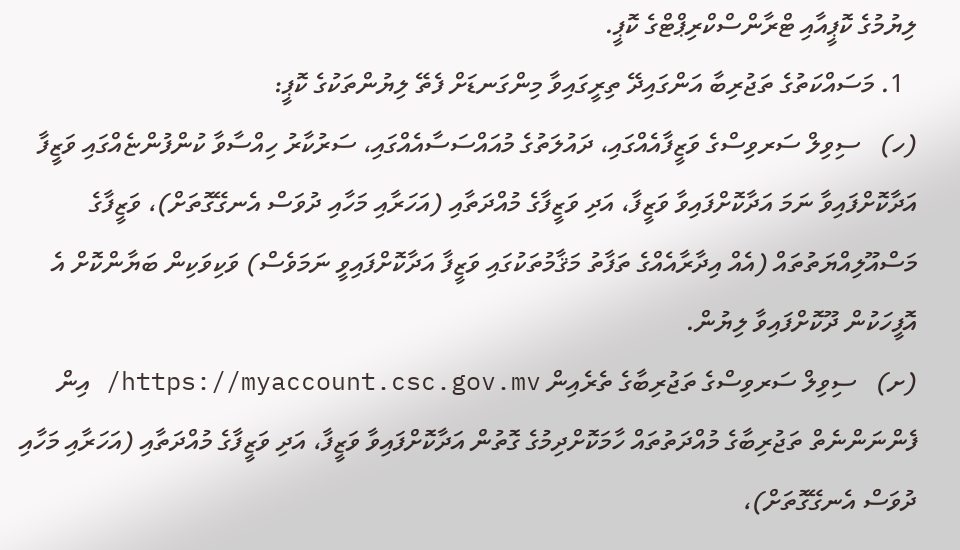ލިޔުމުގެ ކޮޕީއާއި ޓްރާންސްކްރިޕްޓްގެ ކޮޕީ.
  1. މަސައްކަތުގެ ތަޖުރިބާ އަންގައިދޭ ތިރީގައިވާ މިންގަނޑަށް ފެތޭ ލިޔުންތަކުގެ ކޮޕީ:
(ހ)   ސިވިލް ސަރވިސްގެ ވަޒީފާއެއްގައި، ދައުލަތުގެ މުއައްސަސާއެއްގައި، ސަރުކާރު ހިއްސާވާ ކުންފުންޏެއްގައި ވަޒީފާ އަދާކޮށްފައިވާ ނަމަ އަދާކޮށްފައިވާ ވަޒީފާ، އަދި ވަޒީފާގެ މުއްދަތާއި (އަހަރާއި މަހާއި ދުވަސް އެނގޭގޮތަށް)، ވަޒީފާގެ މަސްއޫލިއްޔަތުތައް (އެއް އިދާރާއެއްގެ ތަފާތު މަޤާމުތަކުގައި ވަޒީފާ އަދާކޮށްފައިވީ ނަމަވެސް) ވަކިވަކިން ބަޔާންކޮށް އެ އޮފީހަކުން ދޫކޮށްފައިވާ ލިޔުން.
(ށ)   ސިވިލް ސަރވިސްގެ ތަޖުރިބާގެ ތެރެއިން https://myaccount.csc.gov.mv/ އިން ފެންނަންނެތް ތަޖުރިބާގެ މުއްދަތުތައް ހާމަކޮށްދިމުގެ ގޮތުން އަދާކޮށްފައިވާ ވަޒީފާ، އަދި ވަޒީފާގެ މުއްދަތާއި (އަހަރާއި މަހާއި ދުވަސް އެނގޭގޮތަށް)،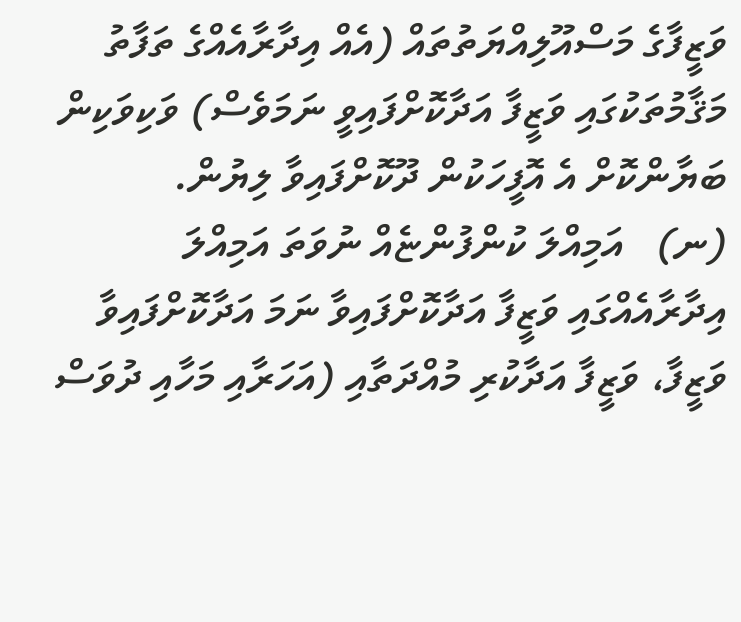ވަޒީފާގެ މަސްއޫލިއްޔަތުތައް (އެއް އިދާރާއެއްގެ ތަފާތު މަޤާމުތަކުގައި ވަޒީފާ އަދާކޮށްފައިވީ ނަމަވެސް) ވަކިވަކިން ބަޔާންކޮށް އެ އޮފީހަކުން ދޫކޮށްފައިވާ ލިޔުން.
(ނ)   އަމިއްލަ ކުންފުންޏެއް ނުވަތަ އަމިއްލަ އިދާރާއެއްގައި ވަޒީފާ އަދާކޮށްފައިވާ ނަމަ އަދާކޮށްފައިވާ ވަޒީފާ، ވަޒީފާ އަދާކުރި މުއްދަތާއި (އަހަރާއި މަހާއި ދުވަސް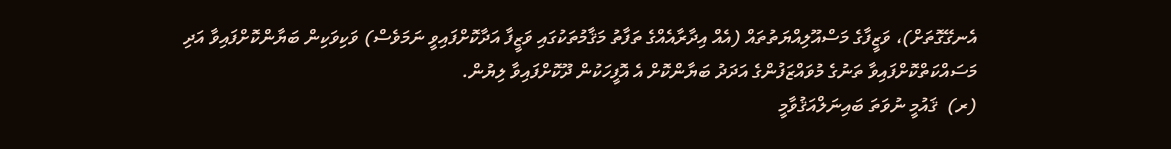އެނގޭގޮތަށް)، ވަޒީފާގެ މަސްއޫލިއްޔަތުތައް (އެއް އިދާރާއެއްގެ ތަފާތު މަޤާމުތަކުގައި ވަޒީފާ އަދާކޮށްފައިވީ ނަމަވެސް) ވަކިވަކިން ބަޔާންކޮށްފައިވާ އަދި މަސައްކަތްކޮށްފައިވާ ތަނުގެ މުވައްޒަފުންގެ އަދަދު ބަޔާންކޮށް އެ އޮފީހަކުން ދޫކޮށްފައިވާ ލިޔުން.
(ރ)  ޤައުމީ ނުވަތަ ބައިނަލްއަޤުވާމީ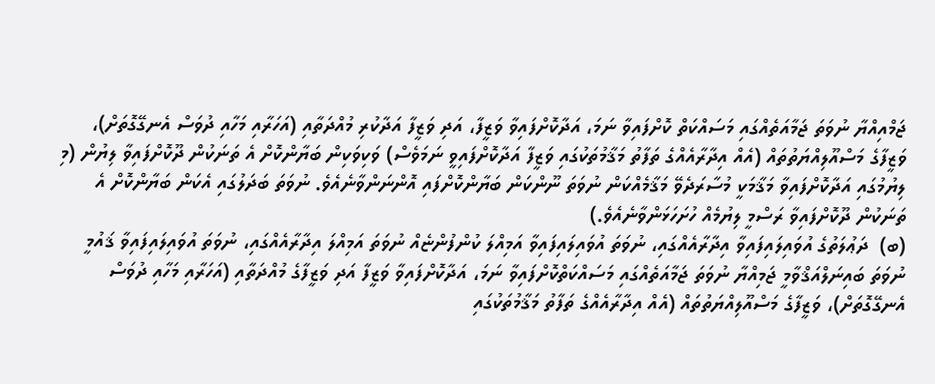ޖަމްއިއްޔާ ނުވަތަ ޖަމާއަތެއްގައި މަސައްކަތް ކޮށްފައިވާ ނަމަ، އަދާކޮށްފައިވާ ވަޒީފާ، އަދި ވަޒީފާ އަދާކުރި މުއްދަތާއި (އަހަރާއި މަހާއި ދުވަސް އެނގޭގޮތަށް)، ވަޒީފާގެ މަސްއޫލިއްޔަތުތައް (އެއް އިދާރާއެއްގެ ތަފާތު މަޤާމުތަކުގައި ވަޒީފާ އަދާކޮށްފައިވީ ނަމަވެސް) ވަކިވަކިން ބަޔާންކޮށް އެ ތަނަކުން ދޫކޮށްފައިވާ ލިޔުން (މި ލިޔުމުގައި އަދާކޮށްފައިވާ މަޤާމަކީ މުސާރަދެވޭ މަޤާމެއްކަން ނުވަތަ ނޫންކަން ބަޔާންކޮށްފައި އޮންނަންވާނެއެވެ. ނުވަތަ ބަދަލުގައި އެކަން ބަޔާންކޮށް އެ ތަނަކުން ދޫކޮށްފައިވާ ރަސްމީ ލިޔުމެއް ހުށަހަޅަންވާނެއެވެ.)
(ބ)  ދަޢުލަތުގެ އުވައިލައިފައިވާ އިދާރާއެއްގައި، ނުވަތަ އުވައިލައިފައިވާ އަމިއްލަ ކުންފުންޏެއް ނުވަތަ އަމިއްލަ އިދާރާއެއްގައި، ނުވަތަ އުވައިލައިފައިވާ ޤައުމީ ނުވަތަ ބައިނަލްއަޤްވާމީ ޖަމިއްޔާ ނުވަތަ ޖަމާއަތެއްގައި މަސައްކަތްކޮށްފައިވާ ނަމަ، އަދާކޮށްފައިވާ ވަޒީފާ އަދި ވަޒީފާގެ މުއްދަތާއި (އަހަރާއި މަހާއި ދުވަސް އެނގޭގޮތަށް)، ވަޒީފާގެ މަސްއޫލިއްޔަތުތައް (އެއް އިދާރާއެއްގެ ތަފާތު މަޤާމުތަކުގައި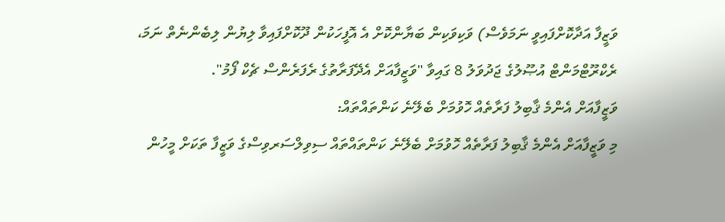ވަޒީފާ އަދާކޮށްފައިވީ ނަމަވެސް) ވަކިވަކިން ބަޔާންކޮށް އެ އޮފީހަކުން ދޫކޮށްފައިވާ ލިޔުން ލިބެންނެތް ނަމަ، ރެކްރޫޓްމަންޓް އުޞޫލުގެ ޖަދުވަލު 8 ގައިވާ "ވަޒީފާއަށް އެދޭފަރާތުގެ ރެފަރެންސް ޗެކް ފޯމު".
ވަޒީފާއަށް އެންމެ ޤާބިލު ފަރާތެއް ހޮވުމަށް ބެލޭނެ ކަންތައްތައް:
މި ވަޒީފާއަށް އެންމެ ޤާބިލު ފަރާތެއް ހޮވުމަށް ބެލޭނެ ކަންތައްތައް ސިވިލްސަރވިސްގެ ވަޒީފާ ތަކަށް މީހުން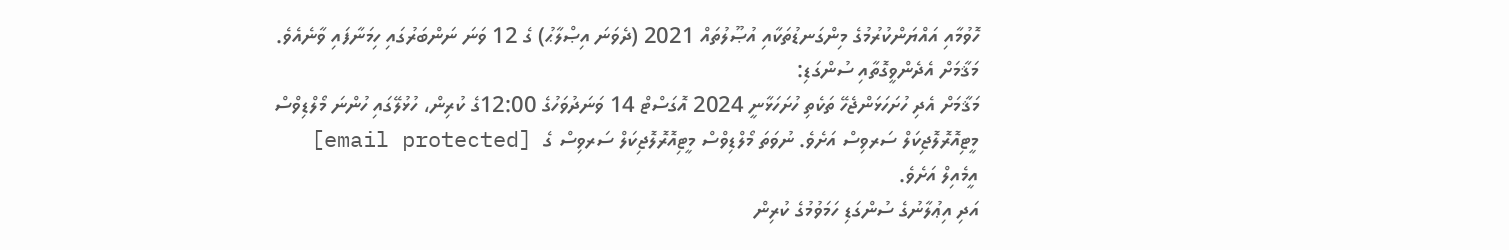ހޮވުމާއި އައްޔަންކުރުމުގެ މިންގަނޑުތަކާއި އުޞޫލުތައް 2021 (ދެވަނަ އިޞްލާޙު) ގެ 12 ވަނަ ނަންބަރުގައި ހިމަނާފައި ވާނެއެވެ.
މަޤާމަށް އެދެންވީގޮތާއި ސުންގަޑި:
މަޤާމަށް އެދި ހުށަހަޅަންޖެހޭ ތަކެތި ހުށަހަޅާނީ 2024 އޮގަސްޓް 14 ވަނަދުވަހުގެ 12:00ގެ ކުރިން، ހުޅުލޭގައި ހުންނަ މޯލްޑިވްސް މީޓިއޮރޮލޮޖިކަލް ސަރވިސް އަށެވެ. ނުވަތަ މޯލްޑިވްސް މީޓިއޮރޮލޮޖިކަލް ސަރވިސް ގެ  [email protected]    އީމެއިލް އަށެވެ.
އަދި އިޢުލާނުގެ ސުންގަޑި ހަމަވުމުގެ ކުރިން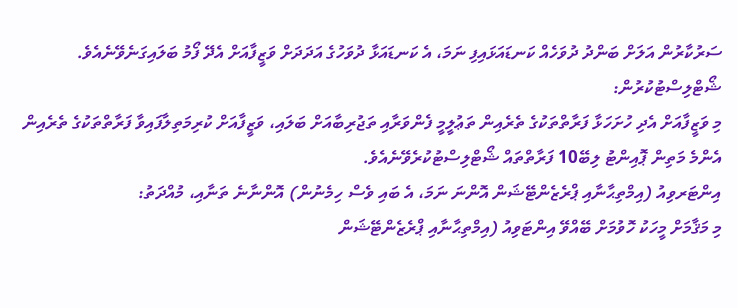ސަރުކާރުން އަލަށް ބަންދު ދުވަހެއް ކަނޑައަޅައިފި ނަމަ، އެ ކަނޑައަޅާ ދުވަހުގެ އަދަދަށް ވަޒީފާއަށް އެދޭ ފޯމު ބަލައިގަނެވޭނެއެވެ.
ޝޯޓްލިސްޓުކުރުން:
މި ވަޒީފާއަށް އެދި ހުށަހަޅާ ފަރާތްތަކުގެ ތެރެއިން ތަޢުލީމީ ފެންވަރާއި ތަޖުރިބާއަށް ބަލައި، ވަޒީފާއަށް ކުރިމަތިލާފައިވާ ފަރާތްތަކުގެ ތެރެއިން އެންމެ މަތިން ޕޮއިންޓު ލިބޭ10 ފަރާތްތައް ޝޯޓްލިސްޓުކުރެވޭނެއެވެ.
އިންޓަރވިއު (އިމްތިޙާނާއި ޕްރެޒެންޓޭޝަން އޮންނަ ނަމަ، އެ ބައި ވެސް ހިމެނުން) އޮންނާނެ ތަނާއި، މުއްދަތު:
މި މަޤާމަށް މީހަކު ހޮވުމަށް ބޭއްވޭ އިންޓަވިއު (އިމްތިޙާނާއި ޕްރެޒެންޓޭޝަން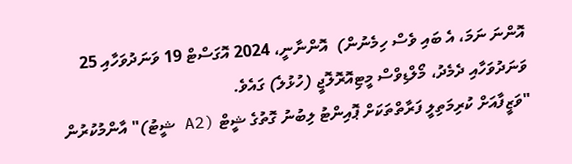އޮންނަ ނަމަ، އެ ބައި ވެސް ހިމެނުން)  އޮންނާނީ، 2024 އޮގަސްޓް 19 ވަނަދުވަހާއި 25 ވަނަދުވަހާއި ދެމެދު، މޯލްޑިވްސް މީޓިއޮރޮލޮޖީ (ހުޅުލެ) ގައެވެ.
"ވަޒީފާއަށް ކުރިމަތިލީ ފަރާތްތަކަށް ޕޮއިންޓު ލިބުނު ގޮތުގެ ޝީޓް (A2 ޝީޓު)" އާންމުކުރުން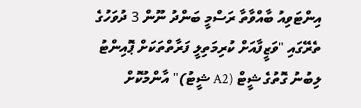އިންޓަވިއު ބާއްވާތާ ރަސްމީ ބަންދު ނޫން 3 ދުވަހުގެ ތެރޭގައި "ވަޒީފާއަށް ކުރިމަތިލީ ފަރާތްތަކަށް ޕޮއިންޓު ލިބުނު ގޮތުގެ ޝީޓް (A2 ޝީޓު)" އާންމުކޮށް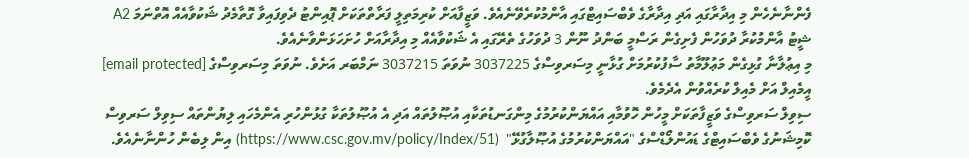ފެންނާނެހެން މި އިދާރާގައި އަދި އިދާރާގެ ވެބްސައިޓްގައި އާންމުކުރެވޭނެއެވެ. ވަޒީފާއަށް ކުރިމަތިލީ ފަރާތްތަކަށް ޕޮއިންޓު ދެވިފައިވާ ގޮތާމެދު ޝަކުވާއެއް އޮތްނަމަ A2 ޝީޓު އާންމުކުރާ ދުވަހުން ފެށިގެން ރަސްމީ ބަންދު ނޫން 3 ދުވަހުގެ ތެރޭގައި އެ ޝަކުވާއެއް މި އިދާރާއަށް ހުށަހަޅަންވާނެއެވެ.
މި އިޢުލާނާ ގުޅިގެން މަޢުލޫމާތު ސާފުކުރުމަށް ގުޅާނީ މިސަރވިސްގެ 3037225 ނުވަތަ 3037215 ނަމްބަރ އަށެވެ. ނުވަތަ މިސަރވިސްގެ [email protected]  އީމެއިލް އަށް މެއިލް ކުރެއްވުން އެދެމެވެ.
ސިވިލް ސަރވިސްގެ ވަޒީފާތަކަށް މީހުން ހޮވުމާއި އައްޔަންކުރުމުގެ މިންގަނޑުތަކާއި އުޞޫލުތައް އަދި އެ އުޞޫލުތަކާ ގުޅުންހުރި އެންމެހައި ލިޔުންތައް ސިވިލް ސަރވިސް ކޮމިޝަނުގެ ވެބްސައިޓްގެ ޑައުންލޯޑްސްގެ "އައްޔަންކުރުމުގެ އުޞޫލާގުޅޭ"  (https://www.csc.gov.mv/policy/Index/51) އިން ލިބެން ހުންނާނެއެވެ.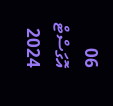06 އޮގަސްޓް 2024